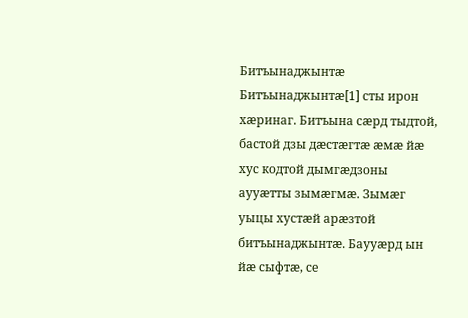Битъынаджынтæ
Битъынаджынтæ[1] сты ирон хæринаг. Битъына сæрд тыдтой, бастой дзы дæстæгтæ æмæ йæ хус кодтой дымгæдзоны аууæтты зымæгмæ. Зымæг уыцы хустæй арæзтой битъынаджынтæ. Баууæрд ын йæ сыфтæ, се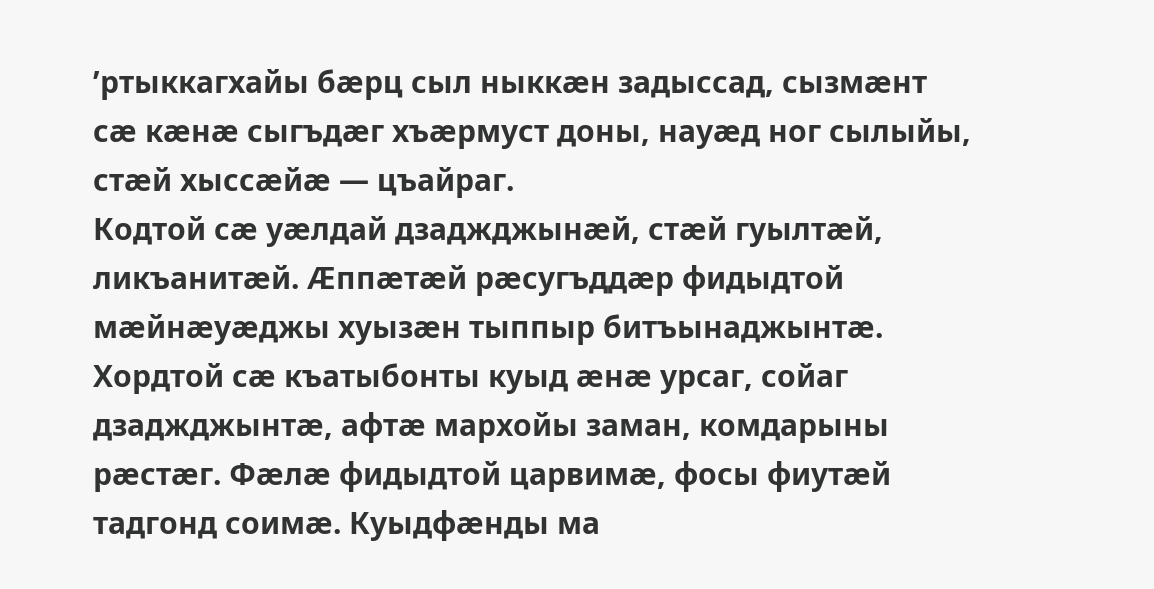’ртыккагхайы бæрц сыл ныккæн задыссад, сызмæнт сæ кæнæ сыгъдæг хъæрмуст доны, науæд ног сылыйы, стæй хыссæйæ — цъайраг.
Кодтой сæ уæлдай дзаджджынæй, стæй гуылтæй, ликъанитæй. Æппæтæй рæсугъддæр фидыдтой мæйнæуæджы хуызæн тыппыр битъынаджынтæ.
Хордтой сæ къатыбонты куыд æнæ урсаг, сойаг дзаджджынтæ, афтæ мархойы заман, комдарыны рæстæг. Фæлæ фидыдтой царвимæ, фосы фиутæй тадгонд соимæ. Куыдфæнды ма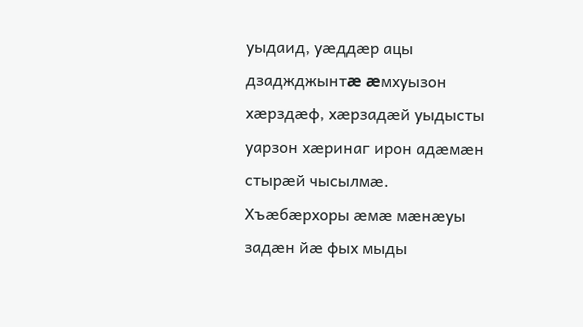уыдаид, уæддæр ацы дзаджджынтæ æмхуызон хæрздæф, хæрзадæй уыдысты уарзон хæринаг ирон адæмæн стырæй чысылмæ. Хъæбæрхоры æмæ мæнæуы задæн йæ фых мыды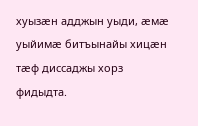хуызæн адджын уыди, æмæ уыйимæ битъынайы хицæн тæф диссаджы хорз фидыдта.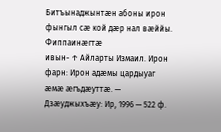Битъынаджынтæн абоны ирон фынгыл сæ кой дæр нал вæййы.
Фиппаинæгтæ
ивын- ↑ Айларты Измаил. Ирон фарн: Ирон адæмы цардыуаг æмæ æгъдæуттæ. — Дзæуджыхъæу: Ир, 1996 — 522 ф.